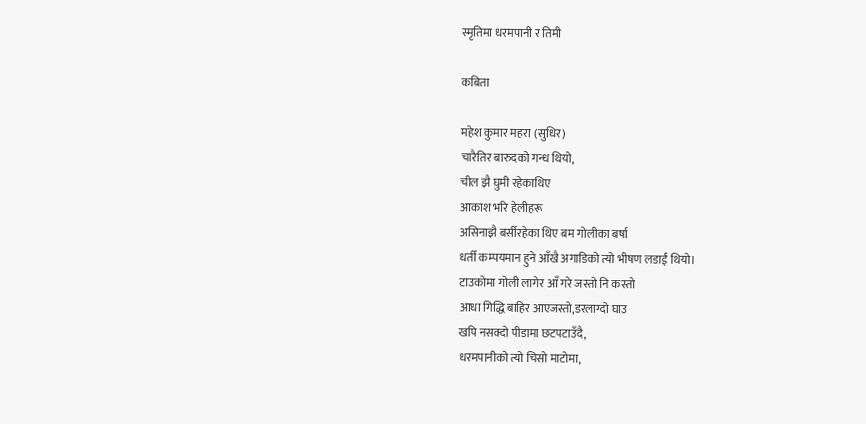स्मृतिमा धरमपानी र तिमी

कबिता

महेश कुमार महरा (सुधिर)
चारैतिर बारुदको गन्ध थियो,
चील झै घुमी रहेकाथिए
आकाश भरि हेलीहरू
असिनाझै बर्सीरहेका थिए बम गोलीका बर्षा
धर्ती कम्पयमान हुने आँखै अगाडिको त्यो भीषण लडाईं थियो।
टाउकोमा गोली लागेर आँ गरे जस्तो नि कस्तो
आधा गिद्धि बाहिर आएजस्तो,डरलाग्दो घाउ
खपि नसक्दो पीडामा छटपटाउँदै,
धरमपानीको त्यो चिसो माटोमा,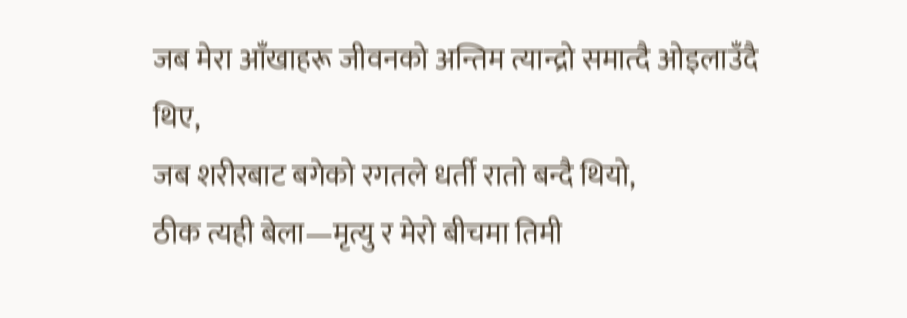जब मेरा आँखाहरू जीवनको अन्तिम त्यान्द्रो समात्दै ओइलाउँदै थिए,
जब शरीरबाट बगेको रगतले धर्ती रातो बन्दै थियो,
ठीक त्यही बेला—मृत्यु र मेरो बीचमा तिमी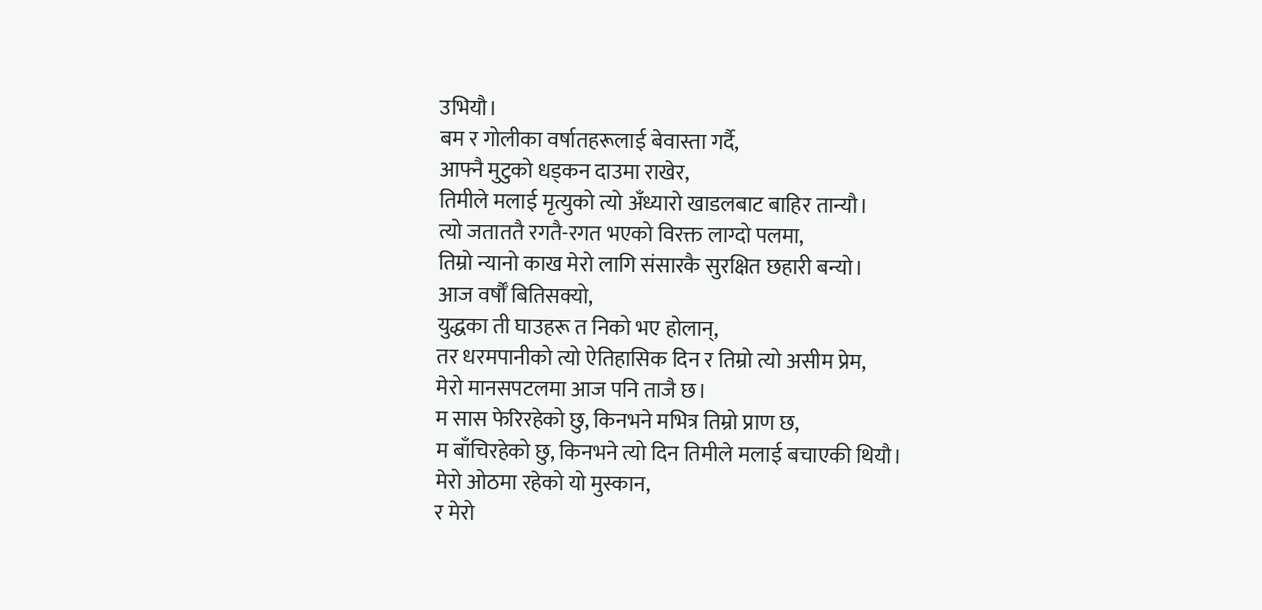उभियौ।
बम र गोलीका वर्षातहरूलाई बेवास्ता गर्दै,
आफ्नै मुटुको धड्कन दाउमा राखेर,
तिमीले मलाई मृत्युको त्यो अँध्यारो खाडलबाट बाहिर तान्यौ।
त्यो जताततै रगतै-रगत भएको विरक्त लाग्दो पलमा,
तिम्रो न्यानो काख मेरो लागि संसारकै सुरक्षित छहारी बन्यो।
आज वर्षौँ बितिसक्यो,
युद्धका ती घाउहरू त निको भए होलान्,
तर धरमपानीको त्यो ऐतिहासिक दिन र तिम्रो त्यो असीम प्रेम,
मेरो मानसपटलमा आज पनि ताजै छ।
म सास फेरिरहेको छु, किनभने मभित्र तिम्रो प्राण छ,
म बाँचिरहेको छु, किनभने त्यो दिन तिमीले मलाई बचाएकी थियौ।
मेरो ओठमा रहेको यो मुस्कान,
र मेरो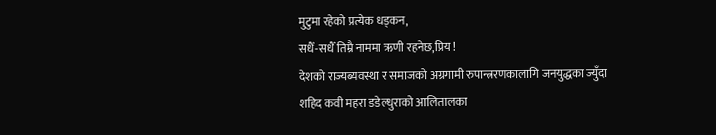मुटुमा रहेको प्रत्येक धड्कन,
सधैँ-सधैँ तिम्रै नाममा ऋणी रहनेछ,प्रिय !
देशको राज्यब्यवस्था र समाजको अग्रगामी रुपान्त्ररणकालागि जनयुद्धका ज्युँदा शहिद कवी महरा डडेल्धुराको आलितालका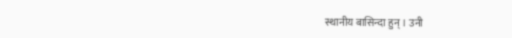स्थानीय बासिन्दा हुन् । उनी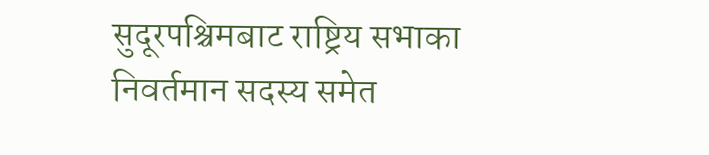सुदूरपश्चिमबाट राष्ट्रिय सभाका निवर्तमान सदस्य समेत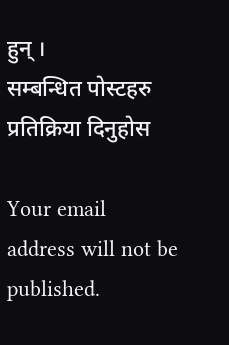हुन् ।
सम्बन्धित पोस्टहरु
प्रतिक्रिया दिनुहोस

Your email address will not be published.